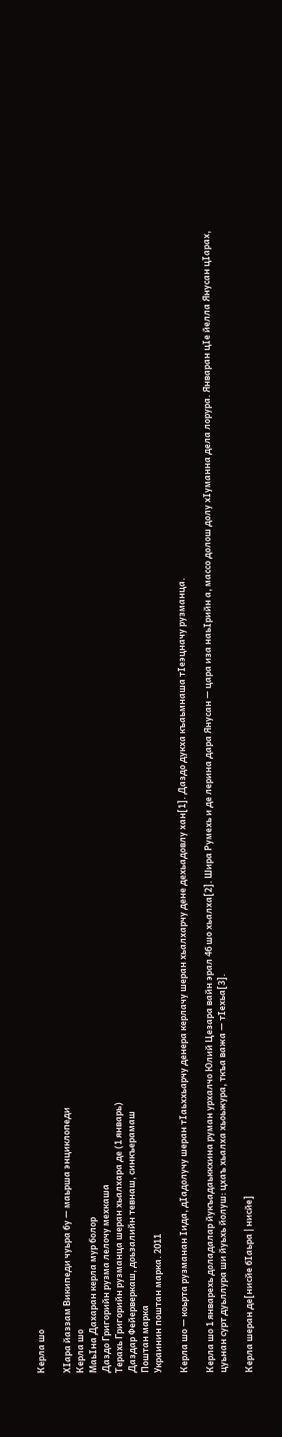Керла шо

ХӀара йаззам Википеди чуьра бу — маьрша энциклопеди
Керла шо
МаьӀна Дахаран керла мур болор
Даздо Григорийн рузма лелочу мехкаша
Терахь Григорийн рузманца шеран хьалхара де (1 январь)
Даздар Фейерверкаш, доьзалийн тевнаш, синкъерамаш
Поштан марка
Украинин поштан марка. 2011

Керла шо — коьрта рузманан Ӏида, дӀадолучу шеран тӀаьххьарчу денера керлачу шеран хьалхарчу дене дехьадовлу хан[1]. Даздо дукха къаьмнаша тӀеэцначу рузманца.

Керла шо 1 январехь доладалар йукъадаьккхина руман урхалчо Юлий Цезара вайн эрал 46 шо хьалха[2]. Шира Румехь и де лерина дара Янусан — цара иза наьӀрийн а, массо долош долу хӀуманна дела лорура. Январан цӀе йелла Янусан цӀарах, цуьнан сурт дуьллура ши йуьхь йолуш: цхаъ хьалха хьоьжура, ткъа важа — тӀехьа[3].

Керла шеран де[нисйе бӀаьра | нисйе]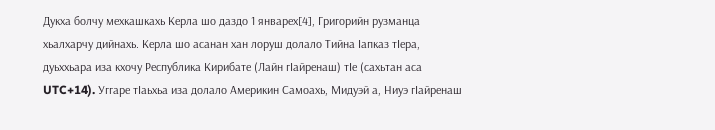Дукха болчу мехкашкахь Керла шо даздо 1 январех[4], Григорийн рузманца хьалхарчу дийнахь. Керла шо асанан хан лоруш долало Тийна Ӏапказ тӀера, дуьххьара иза кхочу Республика Кирибате (Лайн гӀайренаш) тӀе (сахьтан аса UTC+14). Уггаре тӀаьхьа иза долало Америкин Самоахь, Мидуэй а, Ниуэ гӀайренаш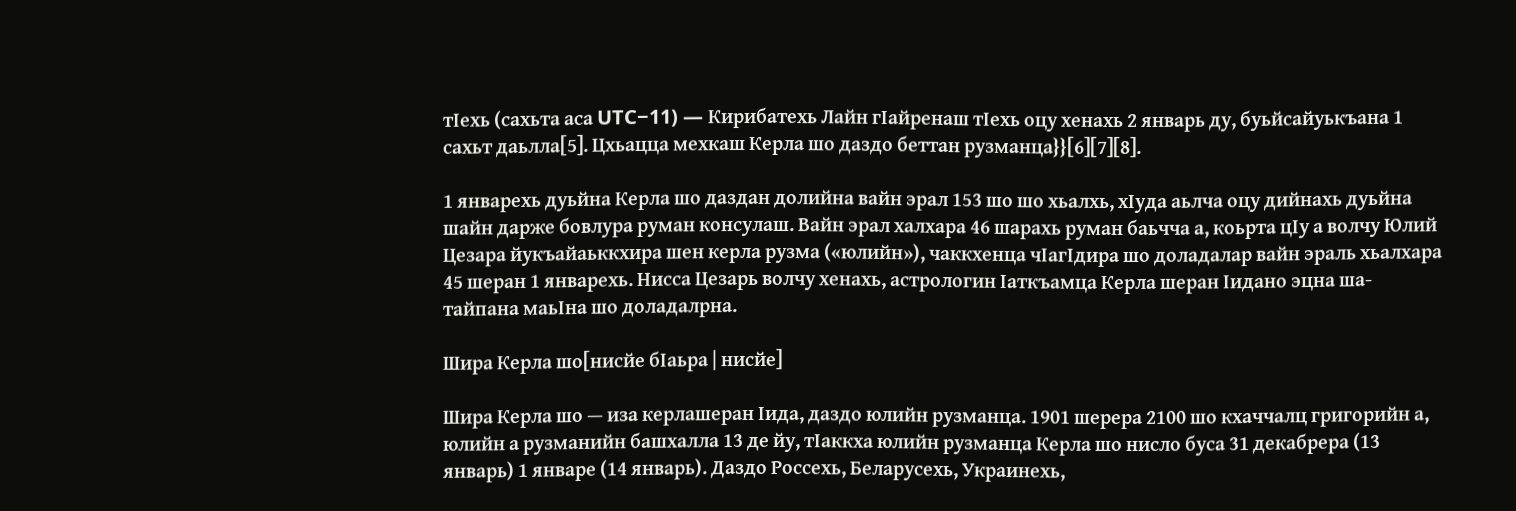тӀехь (сахьта аса UTC−11) — Кирибатехь Лайн гӀайренаш тӀехь оцу хенахь 2 январь ду, буьйсайуькъана 1 сахьт даьлла[5]. Цхьацца мехкаш Керла шо даздо беттан рузманца}}[6][7][8].

1 январехь дуьйна Керла шо даздан долийна вайн эрал 153 шо шо хьалхь, хӀуда аьлча оцу дийнахь дуьйна шайн дарже бовлура руман консулаш. Вайн эрал халхара 46 шарахь руман баьчча а, коьрта цӀу а волчу Юлий Цезара йукъайаьккхира шен керла рузма («юлийн»), чаккхенца чӀагӀдира шо доладалар вайн эраль хьалхара 45 шеран 1 январехь. Нисса Цезарь волчу хенахь, астрологин Ӏаткъамца Керла шеран Ӏидано эцна ша-тайпана маьӀна шо доладалрна.

Шира Керла шо[нисйе бӀаьра | нисйе]

Шира Керла шо — иза керлашеран Ӏида, даздо юлийн рузманца. 1901 шерера 2100 шо кхаччалц григорийн а, юлийн а рузманийн башхалла 13 де йу, тӀаккха юлийн рузманца Керла шо нисло буса 31 декабрера (13 январь) 1 январе (14 январь). Даздо Россехь, Беларусехь, Украинехь,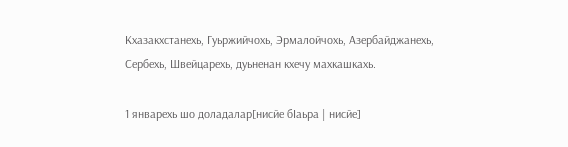Кхазакхстанехь, Гуьржийчохь, Эрмалойчохь, Азербайджанехь, Сербехь, Швейцарехь, дуьненан кхечу махкашкахь.

1 январехь шо доладалар[нисйе бӀаьра | нисйе]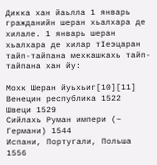Дикка хан йаьлла 1 январь гражданийн шеран хьалхара де хилале. 1 январь шеран хьалхара де хилар тӀеэцаран тайп-тайпана мехкашкахь тайп-тайпана хан йу:

Мохк Шеран йуьхьиг[10][11]
Венецин республика 1522
Швеци 1529
Сийлахь Руман импери (~ Германи) 1544
Испани, Португали, Польша 1556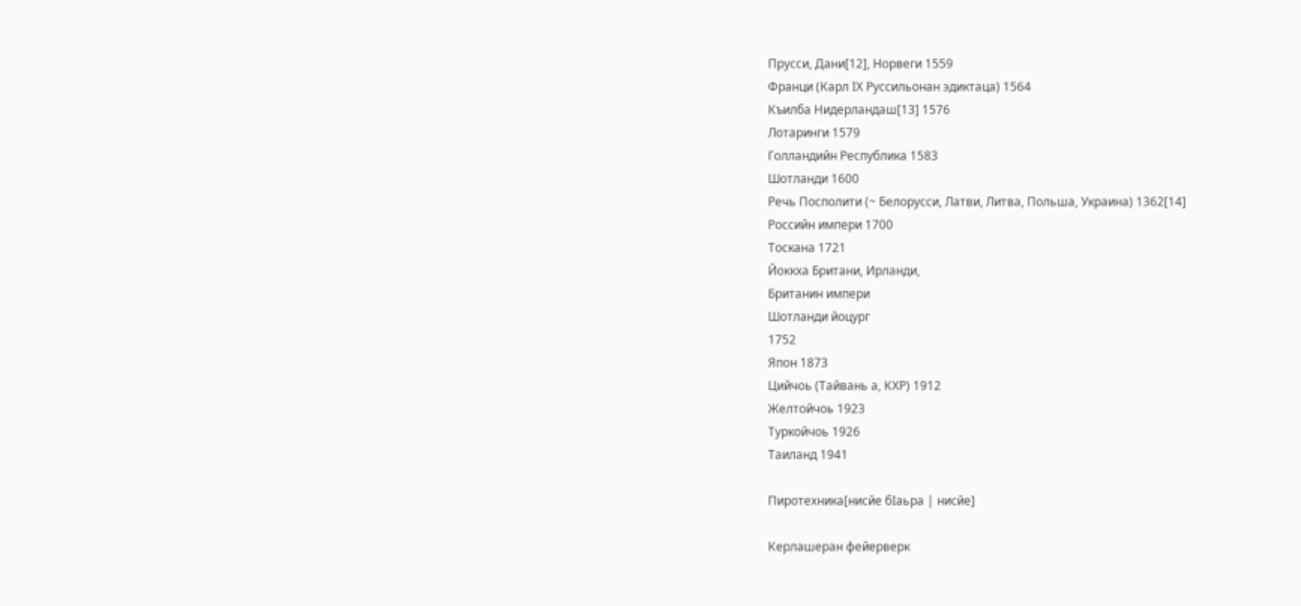Прусси, Дани[12], Норвеги 1559
Франци (Карл IX Руссильонан эдиктаца) 1564
Къилба Нидерландаш[13] 1576
Лотаринги 1579
Голландийн Республика 1583
Шотланди 1600
Речь Посполити (~ Белорусси, Латви, Литва, Польша, Украина) 1362[14]
Российн импери 1700
Тоскана 1721
Йоккха Британи, Ирланди,
Британин импери
Шотланди йоцург
1752
Япон 1873
Цийчоь (Тайвань а, КХР) 1912
Желтойчоь 1923
Туркойчоь 1926
Таиланд 1941

Пиротехника[нисйе бӀаьра | нисйе]

Керлашеран фейерверк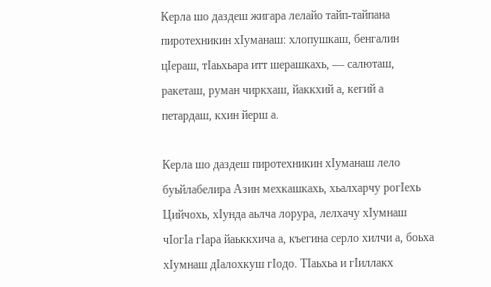Керла шо даздеш жигара лелайо тайп-тайпана пиротехникин хӀуманаш: хлопушкаш, бенгалин цӀераш, тӀаьхьара итт шерашкахь, — салюташ, ракеташ, руман чиркхаш, йаккхий а, кегий а петардаш, кхин йерш а.

Керла шо даздеш пиротехникин хӀуманаш лело буьйлабелира Азин мехкашкахь, хьалхарчу рогӀехь Цийчохь, хӀунда аьлча лорура, лелхачу хӀумнаш чӀогӀа гӀара йаьккхича а, къегина серло хилчи а, боьха хӀумнаш дӀалохкуш гӀодо. ТӀаьхьа и гӀиллакх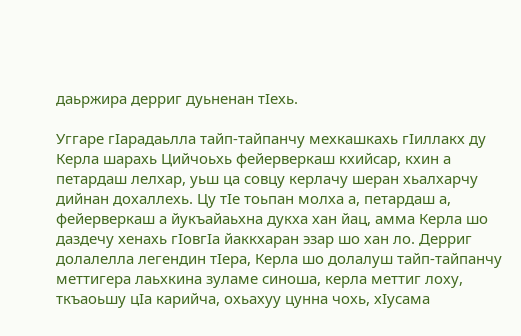даьржира дерриг дуьненан тӀехь.

Уггаре гӀарадаьлла тайп-тайпанчу мехкашкахь гӀиллакх ду Керла шарахь Цийчоьхь фейерверкаш кхийсар, кхин а петардаш лелхар, уьш ца совцу керлачу шеран хьалхарчу дийнан дохаллехь. Цу тӀе тоьпан молха а, петардаш а, фейерверкаш а йукъайаьхна дукха хан йац, амма Керла шо даздечу хенахь гӀовгӀа йаккхаран эзар шо хан ло. Дерриг долалелла легендин тӀера, Керла шо долалуш тайп-тайпанчу меттигера лаьхкина зуламе синоша, керла меттиг лоху, ткъаоьшу цӀа карийча, охьахуу цунна чохь, хӀусама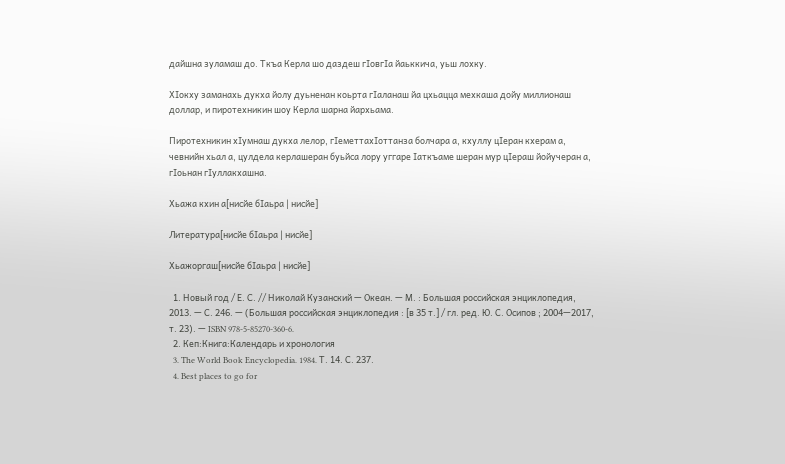дайшна зуламаш до. Ткъа Керла шо даздеш гӀовгӀа йаьккича, уьш лохку.

ХӀокху заманахь дукха йолу дуьненан коьрта гӀаланаш йа цхьацца мехкаша дойу миллионаш доллар, и пиротехникин шоу Керла шарна йархьама.

Пиротехникин хӀумнаш дукха лелор, гӀеметтахӀоттанза болчара а, кхуллу цӀеран кхерам а, чевнийн хьал а, цулдела керлашеран буьйса лору уггаре Ӏаткъаме шеран мур цӀераш йойучеран а, гӀоьнан гӀуллакхашна.

Хьажа кхин а[нисйе бӀаьра | нисйе]

Литература[нисйе бӀаьра | нисйе]

Хьажоргаш[нисйе бӀаьра | нисйе]

  1. Новый год / Е. С. // Николай Кузанский — Океан. — М. : Большая российская энциклопедия, 2013. — С. 246. — (Большая российская энциклопедия : [в 35 т.] / гл. ред. Ю. С. Осипов ; 2004—2017, т. 23). — ISBN 978-5-85270-360-6.
  2. Кеп:Книга:Календарь и хронология
  3. The World Book Encyclopedia. 1984. Т. 14. С. 237.
  4. Best places to go for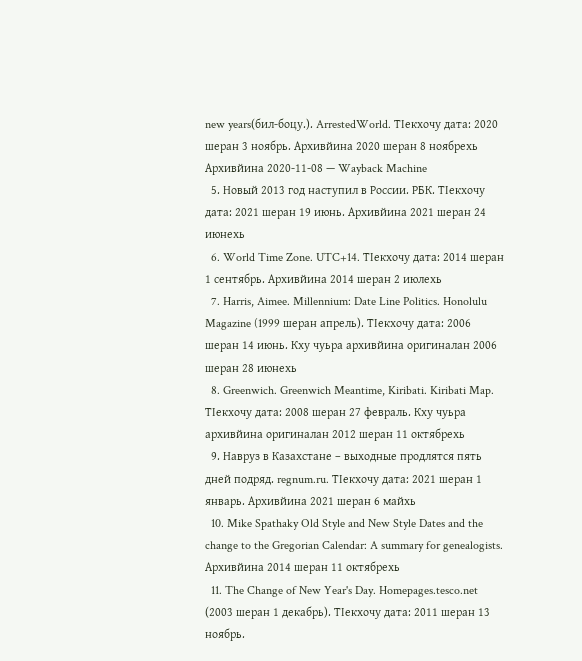new years(бил-боцу.). ArrestedWorld. ТӀекхочу дата: 2020 шеран 3 ноябрь. Архивйина 2020 шеран 8 ноябрехь Архивйина 2020-11-08 — Wayback Machine
  5. Новый 2013 год наступил в России. РБК. ТӀекхочу дата: 2021 шеран 19 июнь. Архивйина 2021 шеран 24 июнехь
  6. World Time Zone. UTC+14. ТӀекхочу дата: 2014 шеран 1 сентябрь. Архивйина 2014 шеран 2 июлехь
  7. Harris, Aimee. Millennium: Date Line Politics. Honolulu Magazine (1999 шеран апрель). ТӀекхочу дата: 2006 шеран 14 июнь. Кху чуьра архивйина оригиналан 2006 шеран 28 июнехь
  8. Greenwich. Greenwich Meantime, Kiribati. Kiribati Map. ТӀекхочу дата: 2008 шеран 27 февраль. Кху чуьра архивйина оригиналан 2012 шеран 11 октябрехь
  9. Навруз в Казахстане – выходные продлятся пять дней подряд. regnum.ru. ТӀекхочу дата: 2021 шеран 1 январь. Архивйина 2021 шеран 6 майхь
  10. Mike Spathaky Old Style and New Style Dates and the change to the Gregorian Calendar: A summary for genealogists. Архивйина 2014 шеран 11 октябрехь
  11. The Change of New Year's Day. Homepages.tesco.net (2003 шеран 1 декабрь). ТӀекхочу дата: 2011 шеран 13 ноябрь.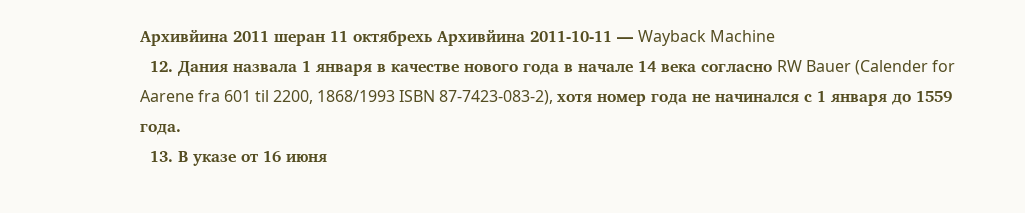Архивйина 2011 шеран 11 октябрехь Архивйина 2011-10-11 — Wayback Machine
  12. Дания назвала 1 января в качестве нового года в начале 14 века согласно RW Bauer (Calender for Aarene fra 601 til 2200, 1868/1993 ISBN 87-7423-083-2), хотя номер года не начинался с 1 января до 1559 года.
  13. В указе от 16 июня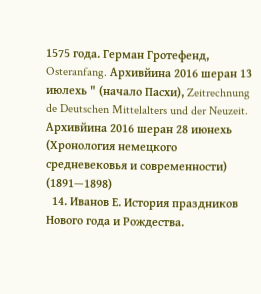1575 года. Герман Гротефенд, Osteranfang. Архивйина 2016 шеран 13 июлехь " (начало Пасхи), Zeitrechnung de Deutschen Mittelalters und der Neuzeit. Архивйина 2016 шеран 28 июнехь (Хронология немецкого средневековья и современности) (1891—1898)
  14. Иванов Е. История праздников Нового года и Рождества.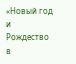«Новый год и Рождество в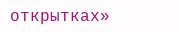открытках»